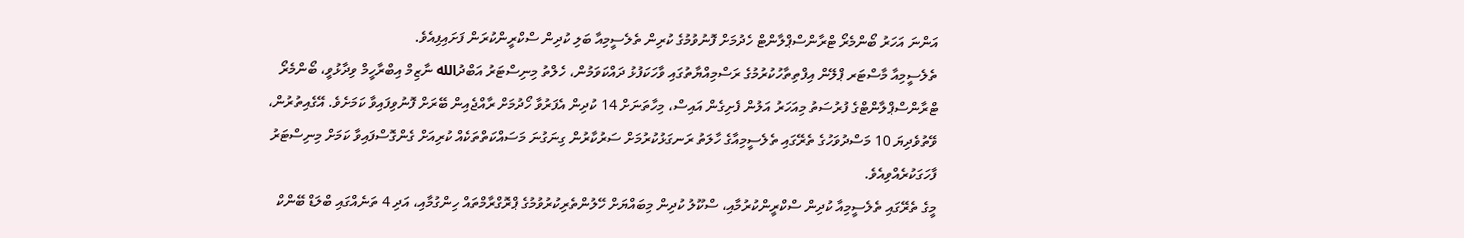އަންނަ އަހަރު ބޯންމެރޯ ޓްރާންސްޕްލާންޓް ހެދުމަށް ފޮނުވުމުގެ ކުރިން ތެލެސީމިއާ ބަލި ކުދިން ސްކްރީންކުރަން ފަށައިފިއެވެ.
ތެލެސީމިއާ މާސްޓަރ ޕްލޭން އިފްތިތާހުކުރުމުގެ ރަސްމިއްޔާތުގައި ވާހަކަފުޅު ދައްކަވަމުން، ހެލްތު މިނިސްޓަރު އަބްދުالله ނާޒިމް އިބްރާހީމް ވިދާޅުވީ، ބޯންމެރޯ ޓްރާންސްޕްލާންޓްގެ ފުރުސަތު މިއަހަރު އަލުން ފެށިގެން އައިސް، މިހާތަނަށް 14 ކުދިން އެފަރުވާ ހޯދުމަށް ރާއްޖެއިން ބޭރަށް ފޮނުވިފައިވާ ކަމަށެވެ. އޭގެއިތުރުން، ވޭތުވެދިޔަ 10 މަސްދުވަހުގެ ތެރޭގައި ތެލެސީމިއާގެ ހާލަތު ރަނގަޅުކުރުމަށް ސަރުކާރުން ގިނަގުނަ މަސައްކަތްތަކެއް ކުރިއަށް ގެންގޮސްފައިވާ ކަމަށް މިނިސްޓަރު ފާހަގަކުރެއްވިއެވެ.
މީގެ ތެރޭގައި ތެލެސީމިއާ ކުދިން ސްކްރީންކުރުމާއި، ސްކޫލު ކުދިން މިބައްޔަށް ހޭލުންތެރިކުރުވުމުގެ ޕްރޮގްރާމްތައް ހިންގުމާއި، އަދި 4 ތަނެއްގައި ބްލަޑް ބޭންކް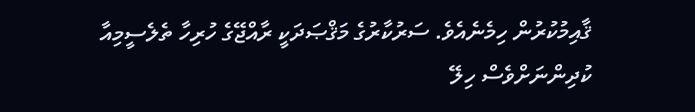ޤާއިމުކުރުން ހިމެނެއެވެ. ސަރުކާރުގެ މަޤްޞަދަކީ ރާއްޖޭގެ ހުރިހާ ތެލެސީމިއާ ކުދިންނަށްވެސް ހިލޭ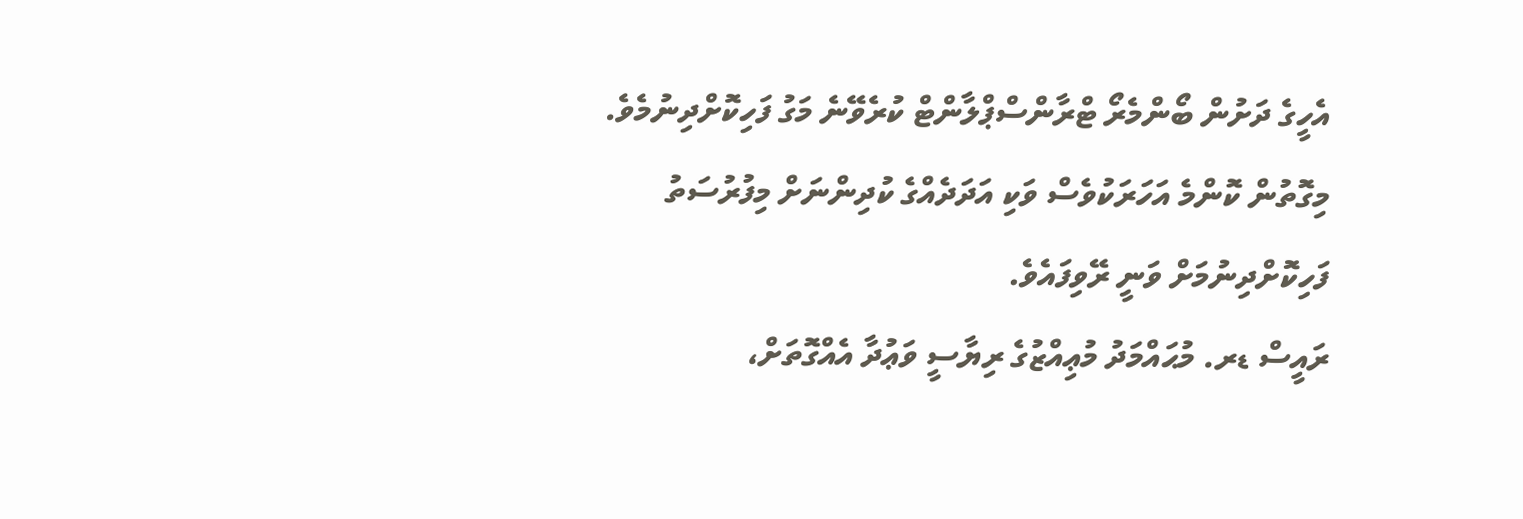އެހީގެ ދަށުން ބޯންމެރޯ ޓްރާންސްޕްލާންޓް ކުރެވޭނެ މަގު ފަހިކޮށްދިނުމެވެ. މިގޮތުން ކޮންމެ އަހަރަކުވެސް ވަކި އަދަދެއްގެ ކުދިންނަށް މިފުރުސަތު ފަހިކޮށްދިނުމަށް ވަނީ ރޭވިފައެވެ.
ރައީސް ޑރ. މުޙައްމަދު މުޢިއްޒުގެ ރިޔާސީ ވަޢުދާ އެއްގޮތަށް،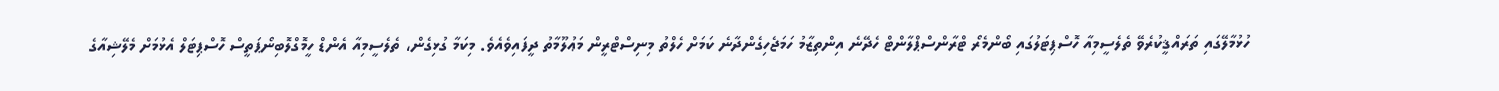ހުޅުމާލޭގައި ތަރައްޤީކުރެވޭ ތެލެސީމިއާ ހޮސްޕިޓަލުގައި ބޯންމެރޯ ޓްރާންސްޕްލާންޓް ހެދޭނެ އިންތިޒާމު ހަމަޖެހިގެންދާނެ ކަމަށް ހެލްތު މިނިސްޓްރީން މަޢުލޫމާތު ދީފައިވެއެވެ. މިކަމާ ގުޅިގެން، ތެލެސީމިއާ އެންޑް ހީމޮގްލޮބިނޯޕަތީސް ހޮސްޕިޓަލް އެޅުމަށް މެލޭޝިއާގެ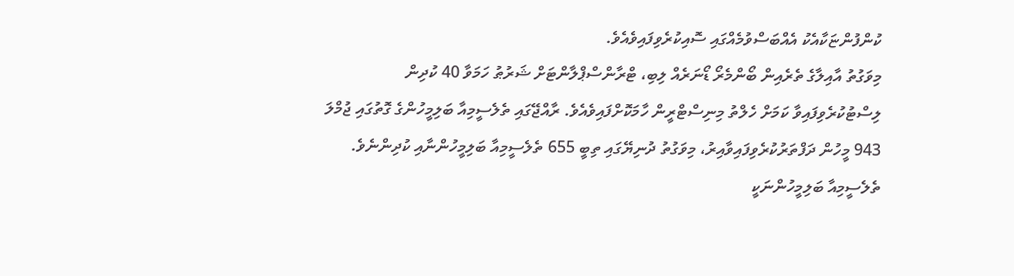ކުންފުންޏަކާއެކު އެއްބަސްވުމެއްގައި ސޮއިކުރެވިފައިވެއެވެ.
މިވަގުތު އާއިލާގެ ތެރެއިން ބޯންމެރޯ ޑޯނަރެއް ލިބި، ޓްރާންސްޕްލާންޓަށް ޝަރުޠު ހަމަވާ 40 ކުދިން ލިސްޓުކުރެވިފައިވާ ކަމަށް ހެލްތު މިނިސްޓްރީން ހާމަކޮށްފައިވެއެވެ. ރާއްޖޭގައި ތެލެސީމިއާ ބަލިމީހުންގެ ގޮތުގައި ޖުމްލަ 943 މީހުން ދަފްތަރުކުރެވިފައިވާއިރު، މިވަގުތު ދުނިޔޭގައި ތިބީ 655 ތެލެސީމިއާ ބަލިމީހުންނާއި ކުދިންނެވެ.
ތެލެސީމިއާ ބަލިމީހުންނަކީ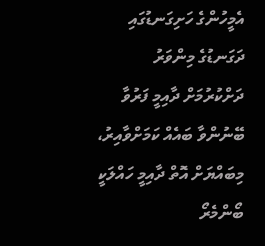އެމީހުންގެ ހަށިގަނޑުގައި ދަގަނޑުގެ މިންވަރު ދަށްކުރުމަށް ދާއިމީ ފަރުވާ ބޭނުންވާ ބައެއް ކަމަށްވާއިރު، މިބައްޔަށް އޮތް ދާއިމީ ހައްލަކީ ބޯންމެރޯ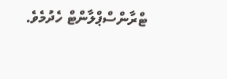ޓްރާންސްޕްލާންޓް ހެދުމެވެ.